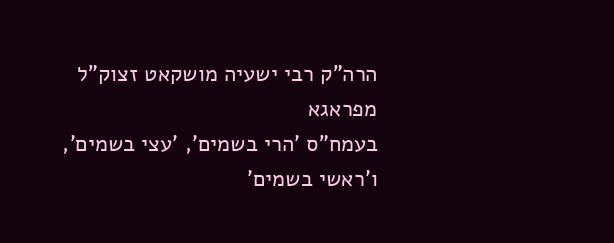הרה"ק רבי ישעיה מושקאט זצוק"ל מפראגא
בעמח"ס 'הרי בשמים', 'עצי בשמים', ו'ראשי בשמים'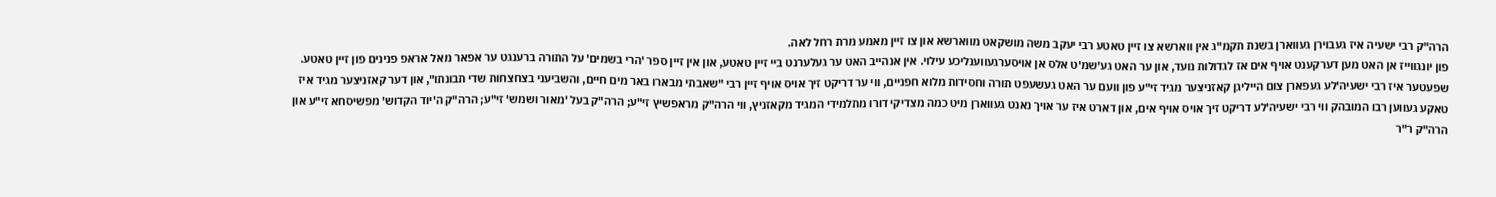הרה"ק רבי ישעיה איז געבוירן געווארן בשנת תקמ"ג אין ווארשא צו זיין טאטע רבי יעקב משה מושקאט מווארשא און צו זיין מאמע מרת רחל לאה.
פון יונגווייז אן האט מען דערקענט אויף אים אז לגדולות נועד, און ער האט גע'שמ'ט אלס אן אויסערגעווענליכע עילוי. אין אנהייב האט ער געלערנט ביי זיין טאטע, און אין זיין ספר 'הרי בשמים' על התורה ברענגט ער אפאר מאל אראפ פנינים פון זיין טאטע. שפעטער איז רבי ישעיה'לע געפארן צום הייליגן קאזניצער מגיד זי"ע פון וועם ער האט געשעפט תורה וחסידות מלוא חפניים, ווי ער דריקט זיך אויס אויף זיין רבי "שאבתי מבארו באר מים חיים, והשביעני בצחצחות שדי תבונתו", און דער קאזניצער מגיד איז טאקע געווען רבו המובהק ווי רבי ישעיה'לע דריקט זיך אויס אויף אים, און דארט איז ער אויך נאנט געווארן מיט כמה מצדיקי דורו מתלמידי המגיד מקאזניץ, ווי הרה"ק מראפשיץ זי"ע; הרה"ק בעל 'מאור ושמש' זי"ע; הרה"ק ה'יוד הקדוש' מפשיסחא זי"ע און הרה"ק ר"ר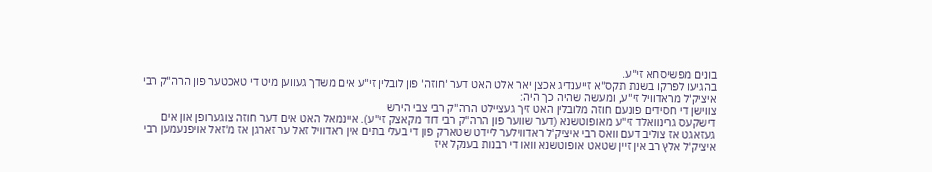בונים מפשיסחא זי"ע.
בהגיעו לפרקו בשנת תקס"א זייענדיג אכצן יאר אלט האט דער 'חוזה' פון לובלין זי"ע אים משדך געווען מיט די טאכטער פון הרה"ק רבי איציק'ל מראדוויל זי"ע, ומעשה שהיה כך היה:
צווישן די חסידים פונעם חוזה מלובלין האט זיך געציילט הרה"ק רבי צבי הירש
דישקעס גרינוואלד זי"ע מאופוטשנא (דער שווער פון הרה"ק רבי דוד מקאצק זי"ע). איינמאל האט אים דער חוזה צוגערופן און אים געזאגט אז צוליב דעם וואס רבי איציק'ל ראדווילער ליידט שטארק פון די בעלי בתים אין ראדוויל זאל ער זארגן אז מ'זאל אויפנעמען רבי איציק'ל אלץ רב אין זיין שטאט אופוטשנא וואו די רבנות בענקל איז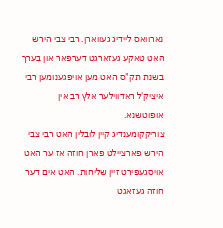נארוואס ליידיג געווארן. רבי צבי הירש האט טאקע געזארגט דערפאר און בערך בשנת תק"ס האט מען אויפגענומען רבי איציק'ל ראדווילער אלץ רב אין אופוטשנא.
צוריקקומענדיג קיין לובלין האט רבי צבי הירש פארציילט פארן חוזה אז ער האט אויסגעפירט זיין שליחות. האט אים דער חוזה געזאגט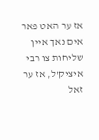אז ער האט פאר אים נאך איין שליחות צו רבי איציק'ל, אז ער זאל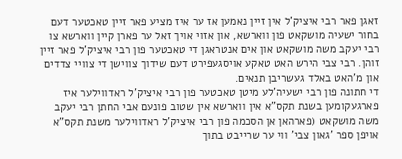זאגן פאר רבי איציק'ל אין זיין נאמען אז ער איז מציע פאר זיין טאכטער דעם בחור ישעיה מושקאט פון ווארשא, און אזוי אויך זאל ער פארן קיין ווארשא צו רבי יעקב משה מושקאט און אים אנטראגן די טאכטער פון רבי איציק'ל פאר זיין זוהן. רבי צבי הירש האט טאקע אויסגעפירט דעם שידוך צווישן די צוויי צדדים און מ'האט באלד געשריבן תנאים.
די חתונה פון רבי ישעיה'לע מיטן טאכטער פון רבי איציק'ל ראדווילער איז פארגעקומען בשנת תקס"א אין ווארשא אין שטוב פונעם אבי החתן רבי יעקב משה מושקאט (פארהאן אן הסכמה פון רבי איציק'ל ראדווילער משנת תקס"א אויפן ספר 'גאון צבי' ווי ער שרייבט בתוך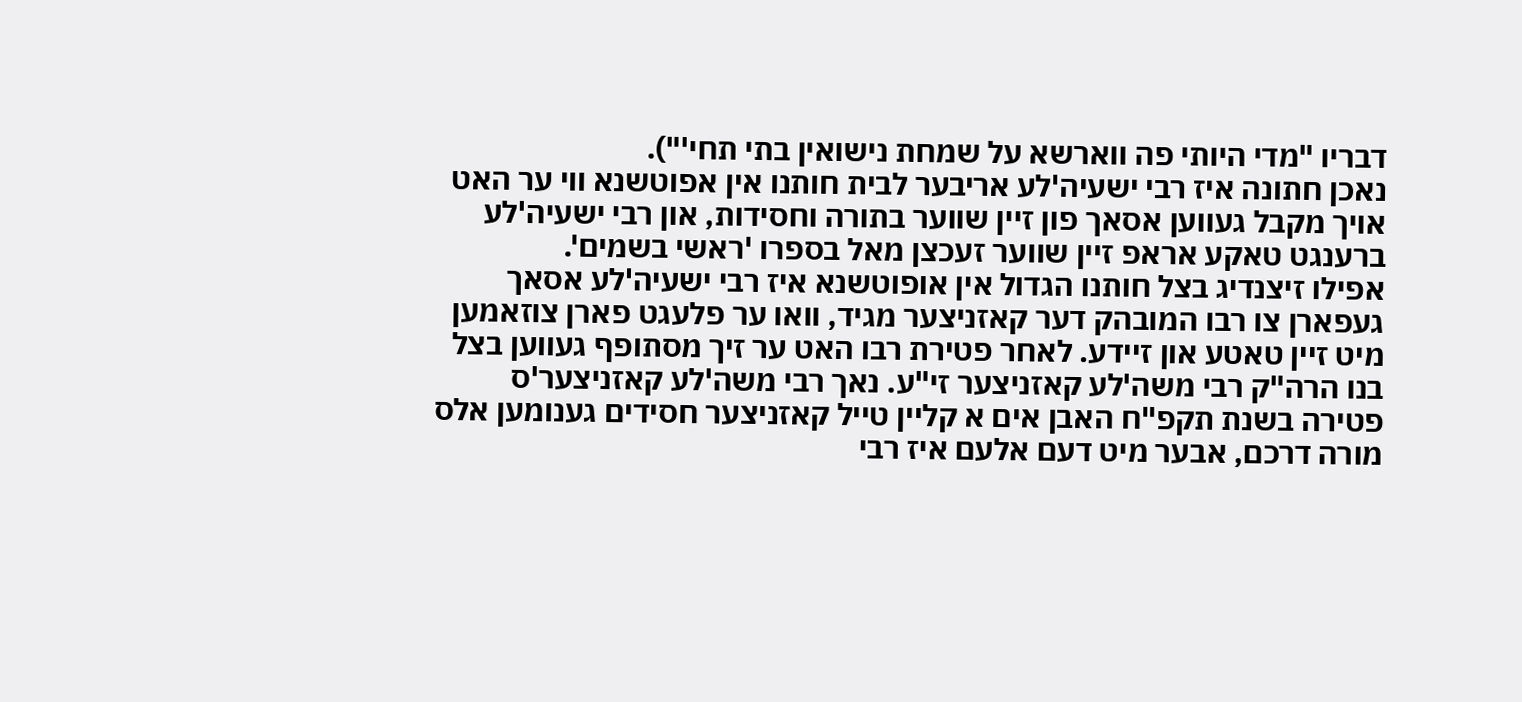דבריו "מדי היותי פה ווארשא על שמחת נישואין בתי תחי'").
נאכן חתונה איז רבי ישעיה'לע אריבער לבית חותנו אין אפוטשנא ווי ער האט אויך מקבל געווען אסאך פון זיין שווער בתורה וחסידות, און רבי ישעיה'לע ברענגט טאקע אראפ זיין שווער זעכצן מאל בספרו 'ראשי בשמים'.
אפילו זיצנדיג בצל חותנו הגדול אין אופוטשנא איז רבי ישעיה'לע אסאך געפארן צו רבו המובהק דער קאזניצער מגיד, וואו ער פלעגט פארן צוזאמען מיט זיין טאטע און זיידע. לאחר פטירת רבו האט ער זיך מסתופף געווען בצל בנו הרה"ק רבי משה'לע קאזניצער זי"ע. נאך רבי משה'לע קאזניצער'ס פטירה בשנת תקפ"ח האבן אים א קליין טייל קאזניצער חסידים גענומען אלס מורה דרכם, אבער מיט דעם אלעם איז רבי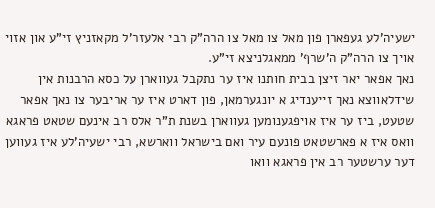ישעיה'לע געפארן פון מאל צו מאל צו הרה"ק רבי אלעזר'ל מקאזניץ זי"ע און אזוי אויך צו הרה"ק ה'שרף' ממאגלניצא זי"ע.
נאך אפאר יאר זיצן בבית חותנו איז ער נתקבל געווארן על כסא הרבנות אין שידלאווצא נאך זייענדיג א יונגערמאן, פון דארט איז ער אריבער צו נאך אפאר שטעט, ביז ער איז אויפגענומען געווארן בשנת ת"ר אלס רב אינעם שטאט פראגא וואס איז א פארשטאט פונעם עיר ואם בישראל ווארשא, רבי ישעיה'לע איז געווען דער ערשטער רב אין פראגא וואו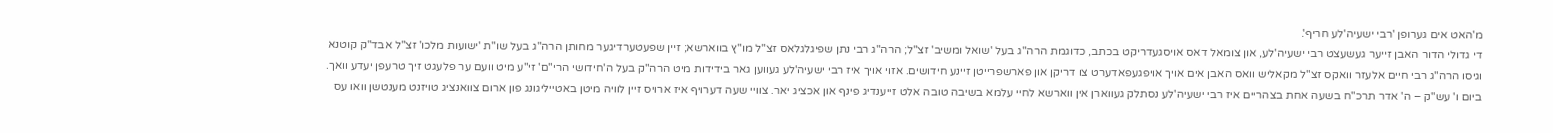מ'האט אים גערופן 'רבי ישעיה'לע חריף'.
די גדולי הדור האבן זייער געשעצט רבי ישעיה'לע, און צומאל דאס אויסגעדריקט בכתב, כדוגמת הרה"ג בעל 'שואל ומשיב' זצ"ל; הרה"ג רבי נתן שפיגלגלאס זצ"ל מו"ץ בווארשא; זיין שפעטערדיגער מחותן הרה"ג בעל שו"ת 'ישועות מלכו' זצ"ל אבד"ק קוטנא וגיסו הרה"ג רבי חיים אלעזר וואקס זצ"ל מקאליש וואס האבן אים אויך אויפגעפאדערט צו דריקן און פארשפרייטן זיינע חידושים. אזוי אויך איז רבי ישעיה'לע געווען גאר בידידות מיט הרה"ק בעל ה'חידושי הרי"ם' זי"ע מיט וועם ער פלעגט זיך טרעפן יעדע וואך.
ביום ו' עש"ק – ה' אדר תרכ"ח בשעה אחת בצהריים איז רבי ישעיה'לע נסתלק געווארן אין ווארשא לחיי עלמא בשיבה טובה אלט זייענדיג פינף און אכציג יאר. צוויי שעה דערויף איז ארויס זיין לוויה מיטן באטייליגונג פון ארום צוואנציג טויזנט מענטשן וואו עס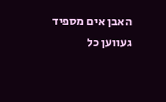האבן אים מספיד געווען כל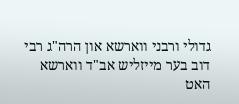גדולי ורבני ווארשא און הרה"ג רבי דוב בער מייזליש אב"ד ווארשא האט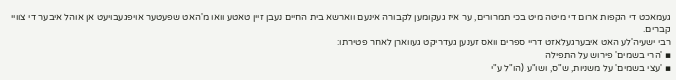געמאכט די הקפות ארום די מיטה מיט בכי תמרורים, ער איז געקומען לקבורה אינעם ווארשא בית החיים נעבן זיין טאטע וואו מ'האט שפעטער אויפגעבויעט אן אוהל איבער די צוויי קברים.
רבי ישעיה'לע האט איבערגעלאזט דריי ספרים וואס זענען געדריקט געווארן לאחר פטירתו:
▪ 'הרי בשמים' פירוש על התפילה
▪ 'עצי בשמים' על משניות, ש"ס, ושו"ע (הו"ל ע"י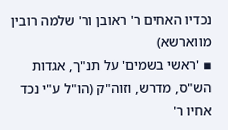נכדיו האחים ר' ראובן ור' שלמה רובין מווארשא)
▪ 'ראשי בשמים' על תנ"ך, אגדות הש"ס, מדרש, וזוה"ק (הו"ל ע"י נכד אחיו ר'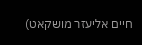חיים אליעזר מושקאט)